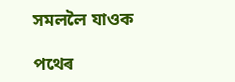সমললৈ যাওক

পথেৰ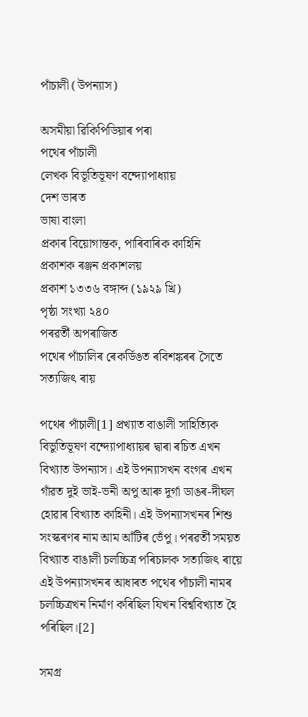পাঁচালী (উপন্যাস)

অসমীয়া ৱিকিপিডিয়াৰ পৰা
পথেৰ পাঁচালী
লেখক বিভূতিভূষণ বন্দ্যোপাধ্যায়
দেশ ভাৰত
ভাষা বাংলা
প্ৰকাৰ বিয়োগান্তক, পাৰিবাৰিক কাহিনি
প্ৰকাশক ৰঞ্জন প্ৰকাশলয়
প্ৰকাশ ১৩৩৬ বঙ্গাব্দ (১৯২৯ খ্ৰি)
পৃষ্ঠা সংখ্যা ২৪০
পৰৱৰ্তী অপৰাজিত
পথেৰ পাঁচালিৰ ৰেকৰ্ডিঙত ৰবিশঙ্কৰৰ সৈতে‍ সত্যজিৎ ৰায়

পথেৰ পাঁচালী[1] প্ৰখ্যাত বাঙালী সাহিত্যিক বিভুতিভূষণ বন্দ্যোপাধ্যায়ৰ দ্বাৰা ৰচিত এখন বিখ্যাত উপন্যাস। এই উপন্যাসখন বংগৰ এখন গাঁৱত দুই ভাই-ভনী অপু আৰু দুৰ্গা ডাঙৰ-দীঘল হোৱাৰ বিখ্যাত কাহিনী। এই উপন্যাসখনৰ শিশু সংস্কৰণৰ নাম আম আঁটিৰ ভেঁপু। পৰৱৰ্তী সময়ত বিখ্যাত বাঙালী চলচ্চিত্ৰ পৰিচালক সত্যজিৎ ৰায়ে এই উপন্যাসখনৰ আধাৰত পথেৰ পাঁচালী নামৰ চলচ্চিত্ৰখন নিৰ্মাণ কৰিছিল যিখন বিশ্ববিখ্যাত হৈ পৰিছিল।[2]

সমগ্ৰ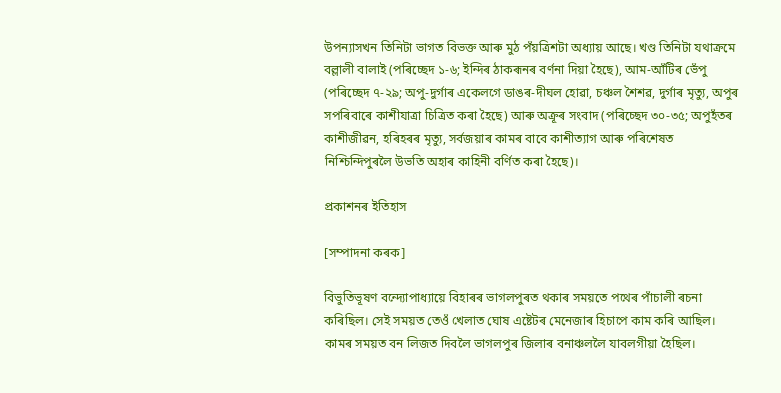উপন্যাসখন তিনিটা ভাগত বিভক্ত আৰু মুঠ পঁয়ত্ৰিশটা অধ্যায় আছে। খণ্ড তিনিটা যথাক্ৰমে বল্লালী বালাই (পৰিচ্ছেদ ১-৬; ইন্দিৰ ঠাকৰূনৰ বৰ্ণনা দিয়া হৈছে‍), আম-আঁটিৰ ভেঁপু (পৰিচ্ছেদ ৭-২৯; অপু-দুৰ্গাৰ একেলগে ডাঙৰ-দীঘল হোৱা, চঞ্চল শৈশৱ, দুৰ্গাৰ মৃত্যু, অপুৰ সপৰিবাৰে কাশীযাত্ৰা চিত্ৰিত কৰা হৈছে‍) আৰু অক্ৰূৰ সংবাদ (পৰিচ্ছেদ ৩০-৩৫; অপুহঁতৰ কাশীজীৱন, হৰিহৰৰ মৃত্যু, সৰ্বজয়াৰ কামৰ বাবে‍ কাশীত্যাগ আৰু পৰিশেষত নিশ্চিন্দিপুৰলৈ উভতি অহাৰ কাহিনী বৰ্ণিত কৰা হৈছে‍)।

প্ৰকাশনৰ ইতিহাস

[সম্পাদনা কৰক]

বিভুতিভূষণ বন্দ্যোপাধ্যায়ে বিহাৰৰ ভাগলপুৰত থকাৰ সময়তে পথেৰ পাঁচালী ৰচনা কৰিছিল। সেই সময়ত তেওঁ খেলাত ঘোষ এষ্টেটৰ মেনেজাৰ হিচাপে কাম কৰি আছিল। কামৰ সময়ত বন লিজত দিবলৈ ভাগলপুৰ জিলাৰ বনাঞ্চললৈ‍ যাবলগীয়া হৈছিল।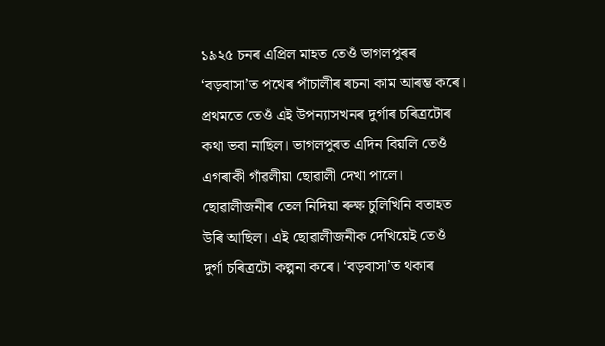১৯২৫ চনৰ এপ্ৰিল মাহত তেওঁ ভাগলপুৰৰ ‘বড়বাসা’ত পথেৰ পাঁচালীৰ ৰচনা কাম আৰম্ভ কৰে। প্ৰথমতে তেওঁ এই উপন্যাসখনৰ দুৰ্গাৰ চৰিত্ৰটোৰ কথা ভবা নাছিল। ভাগলপুৰত এদিন বিয়লি‍ তেওঁ এগৰাকী গাঁৱলীয়া ছোৱালী দেখা পালে‍। ছোৱালীজনীৰ তেল নিদিয়া ৰুক্ষ চুলিখিনি বতাহত উৰি আছিল। এই ছোৱালীজনীক দেখিয়েই তেওঁ দুৰ্গা চৰিত্ৰটো কল্পনা কৰে। ‘বড়বাসা’ত থকাৰ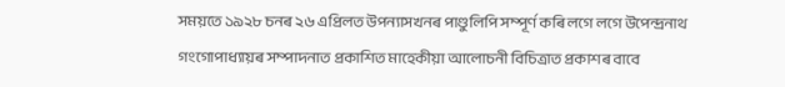সময়তে ১৯২৮ চনৰ ২৬ এপ্ৰিলত উপন্যাসখনৰ পাণ্ডুলিপি সম্পূৰ্ণ কৰি লগে লগে উপেন্দ্ৰনাথ গংগোপাধ্যায়ৰ সম্পাদনাত প্ৰকাশিত মাহেকীয়া আলোচনী বিচিত্ৰাত প্ৰকাশৰ বাবে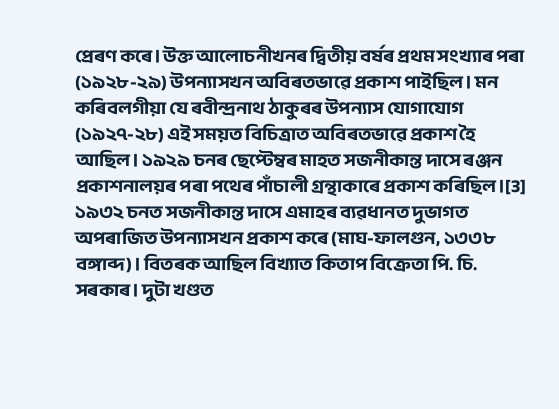প্ৰেৰণ কৰে। উক্ত আলোচনীখনৰ দ্বিতীয় বৰ্ষৰ প্ৰথম সংখ্যাৰ পৰা (১৯২৮-২৯) উপন্যাসখন অবিৰতভাৱে প্ৰকাশ পাইছিল। মন কৰিবলগীয়া যে ৰবীন্দ্ৰনাথ ঠাকুৰৰ উপন্যাস যোগাযোগ (১৯২৭-২৮) এই সময়ত বিচিত্ৰাত অবিৰতভাৱে প্ৰকাশ হৈ আছিল। ১৯২৯ চনৰ ছেপ্টেম্বৰ মাহত সজনীকান্ত দাসে ৰঞ্জন প্ৰকাশনালয়ৰ পৰা পথেৰ পাঁচালী গ্ৰন্থাকাৰে প্ৰকাশ কৰিছিল।[3] ১৯৩২ চনত সজনীকান্ত দাসে এমাহৰ ব্যৱধানত দুভাগত অপৰাজিত উপন্যাসখন প্ৰকাশ কৰে (মাঘ-ফালগুন, ১৩৩৮ বঙ্গাব্দ)। বিতৰক আছিল বিখ্যাত কিতাপ বিক্ৰেতা পি. চি. সৰকাৰ। দুটা খণ্ডত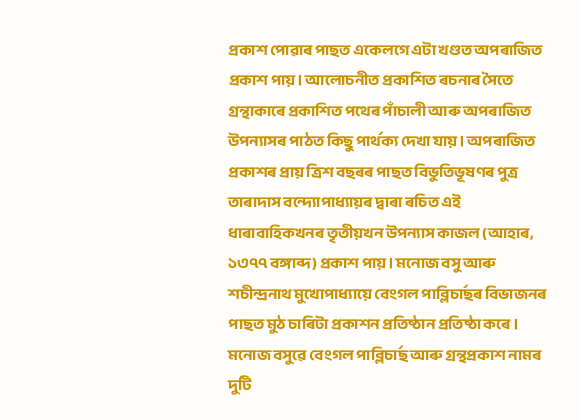প্ৰকাশ পোৱাৰ পাছত একেলগে এটা খণ্ডত অপৰাজিত প্ৰকাশ পায়। আলোচনীত প্ৰকাশিত ৰচনাৰ সৈতে‍ গ্ৰন্থাকাৰে প্ৰকাশিত পথেৰ পাঁচালী আৰু অপৰাজিত উপন্যাসৰ পাঠত কিছু পাৰ্থক্য দেখা যায়। অপৰাজিত প্ৰকাশৰ প্ৰায় ত্ৰিশ বছৰৰ পাছত বিভুতিভূষণৰ পুত্ৰ তাৰাদাস বন্দ্যোপাধ্যায়ৰ দ্বাৰা ৰচিত এই ধাৰাবাহিকখনৰ তৃতীয়খন উপন্যাস কাজল (আহাৰ, ১৩৭৭ বঙ্গাব্দ) প্ৰকাশ পায়। মনোজ বসু আৰু শচীন্দ্ৰনাথ মুখোপাধ্যায়ে বেংগল পাব্লিচাৰ্ছৰ বিভাজনৰ পাছত মুঠ চাৰিটা প্ৰকাশন প্ৰতিষ্ঠান প্ৰতিষ্ঠা কৰে। মনোজ বসুৱে বেংগল পাব্লিচাৰ্ছ আৰু গ্ৰন্থপ্ৰকাশ নামৰ দুটি‍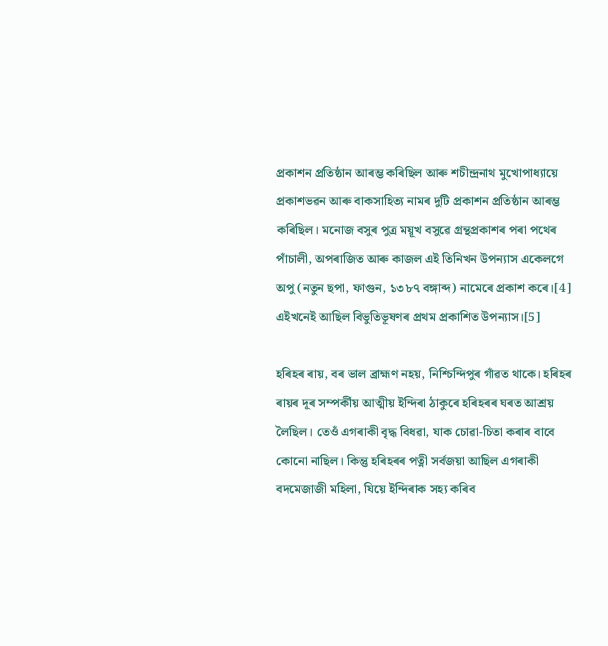প্ৰকাশন প্ৰতিষ্ঠান আৰম্ভ কৰিছিল আৰু শচীন্দ্ৰনাথ মুখোপাধ্যায়ে প্ৰকাশভৱন আৰু বাকসাহিত্য নামৰ দুটি‍ প্ৰকাশন প্ৰতিষ্ঠান আৰম্ভ কৰিছিল। মনোজ বসুৰ পুত্ৰ ময়ূখ বসুৱে গ্ৰন্থপ্ৰকাশৰ পৰা পথেৰ পাঁচালী, অপৰাজিত আৰু কাজল এই তিনিখন উপন্যাস একেলগে অপু (নতুন ছপা, ফাগুন, ১৩৮৭ বঙ্গাব্দ) নামে‍ৰে প্ৰকাশ কৰে।[4] এইখনেই আছিল বিভুতিভূষণৰ প্ৰথম প্ৰকাশিত উপন্যাস।[5]

হৰিহৰ ৰায়, বৰ ভাল ব্ৰাহ্মণ নহয়, নিশ্চিন্দিপুৰ গাঁৱত থাকে। হৰিহৰ ৰায়ৰ দূৰ সম্পৰ্কীয় আত্মীয় ইন্দিৰা ঠাকুৰে হৰিহৰৰ ঘৰত আশ্ৰয় লৈছিল। তেওঁ এগৰাকী বৃদ্ধ বিধৱা, যাক চোৱা-চিতা কৰাৰ বাবে কোনো নাছিল। কিন্তু হৰিহৰৰ পত্নী সৰ্বজয়া আছিল এগৰাকী বদমেজাজী মহিলা, যিয়ে‍ ইন্দিৰাক সহ্য কৰিব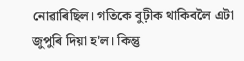নোৱাৰিছিল। গতিকে বুঢ়ীক থাকিবলৈ এটা জুপুৰি দিয়া হ'ল। কিন্তু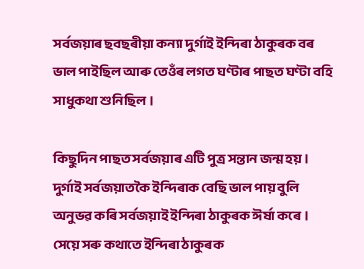সৰ্বজয়াৰ ছবছৰীয়া কন্যা দুৰ্গাই ইন্দিৰা ঠাকুৰক বৰ ভাল পাইছিল আৰু তেওঁৰ লগত ঘণ্টাৰ পাছত ঘণ্টা বহি সাধুকথা শুনিছিল।

কিছুদিন পাছত সৰ্বজয়াৰ এটি‍ পুত্ৰ সন্তান জন্ম হয়। দুৰ্গাই সৰ্বজয়াতকৈ ইন্দিৰাক বেছি ভাল পায় বুলি অনুভৱ কৰি সৰ্বজয়াই ইন্দিৰা ঠাকুৰক ঈৰ্ষা কৰে। সেয়ে সৰু কথাতে ইন্দিৰা ঠাকুৰক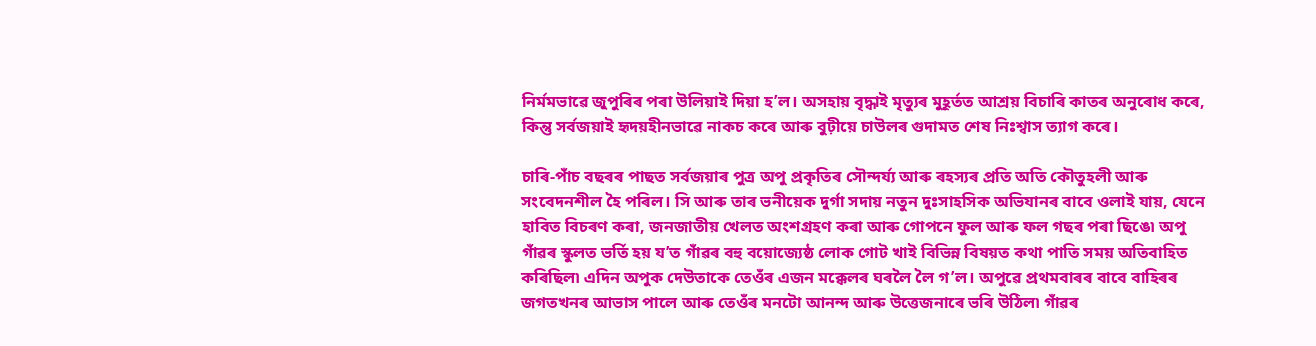নিৰ্মমভাৱে জুপুৰিৰ পৰা উলিয়াই দিয়া হ’ল। অসহায় বৃদ্ধাই মৃত্যুৰ মুহূৰ্তত আশ্ৰয় বিচাৰি কাতৰ অনুৰোধ কৰে, কিন্তু সৰ্বজয়াই হৃদয়হীনভাৱে নাকচ কৰে আৰু বুঢ়ীয়ে চাউলৰ গুদামত শেষ নিঃশ্বাস ত্যাগ কৰে।

চাৰি-পাঁচ বছৰৰ পাছত সৰ্বজয়াৰ পুত্ৰ অপু প্ৰকৃতিৰ সৌন্দৰ্য্য আৰু ৰহস্যৰ প্ৰতি অতি কৌতুহলী আৰু সংবেদনশীল হৈ পৰিল। সি আৰু তাৰ ভনীয়েক দুৰ্গা সদায় নতুন দুঃসাহসিক অভিযানৰ বাবে ওলাই যায়, যেনে হাবিত বিচৰণ কৰা, জনজাতীয় খেলত অংশগ্ৰহণ কৰা আৰু গোপনে ফুল আৰু ফল গছৰ পৰা ছিঙে৷ অপু গাঁৱৰ স্কুলত ভৰ্তি হয় য’ত গাঁৱৰ বহু বয়োজ্যেষ্ঠ লোক গোট খাই বিভিন্ন বিষয়ত কথা পাতি সময় অতিবাহিত কৰিছিল৷ এদিন অপুক দেউতাকে তেওঁৰ এজন মক্কেলৰ ঘৰলৈ লৈ গ’ল। অপুৱে‍ প্ৰথমবাৰৰ বাবে বাহিৰৰ জগতখনৰ আভাস পালে আৰু তেওঁৰ মনটো আনন্দ আৰু উত্তেজনাৰে ভৰি উঠিল৷ গাঁৱৰ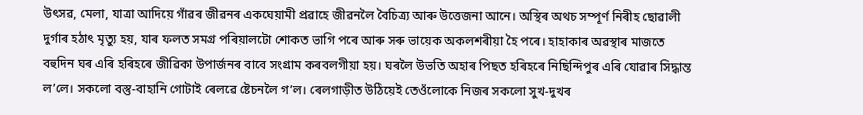উৎসৱ, মেলা, যাত্ৰা আদিয়ে গাঁৱৰ জীৱনৰ একঘেয়ামী প্ৰৱাহে জীৱনলৈ‍ বৈচিত্ৰ্য আৰু উত্তেজনা আনে। অস্থিৰ অথচ সম্পূৰ্ণ নিৰীহ ছোৱালী দুৰ্গাৰ হঠাৎ মৃত্যু হয়, যাৰ ফলত সমগ্ৰ পৰিয়ালটো শোকত ভাগি পৰে আৰু সৰু ভায়েক অকলশৰীয়া হৈ পৰে। হাহাকাৰ অৱস্থাৰ মাজতে বহুদিন ঘৰ এৰি হৰিহৰে জীৱিকা উপাৰ্জনৰ বাবে সংগ্ৰাম কৰবলগীয়া হয়। ঘৰলৈ উভতি অহাৰ পিছত হৰিহৰে নিছিন্দিপুৰ এৰি যোৱাৰ সিদ্ধান্ত ল’লে। সকলো বস্তু-বাহানি‍ গোটাই ৰেলৱে ষ্টেচনলৈ গ’ল। ৰেলগাড়ীত উঠিয়েই তেওঁলোকে নিজৰ সকলো সুখ-দুখৰ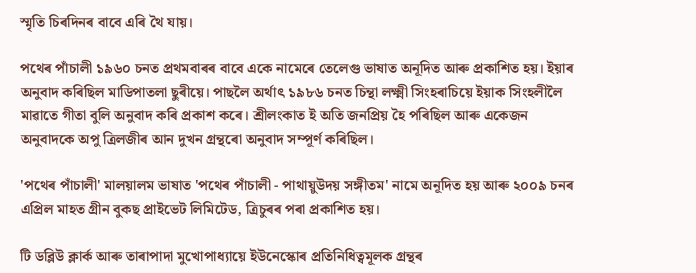স্মৃতি চিৰদিনৰ বাবে এৰি থৈ যায়।

পথেৰ পাঁচালী ১৯৬০ চনত প্ৰথমবাৰৰ বাবে একে নামেৰে তেলেগু ভাষাত অনূদিত আৰু প্ৰকাশিত হয়। ইয়াৰ অনুবাদ কৰিছিল মাডিপাতলা ছুৰীয়ে। পাছলৈ অৰ্থাৎ ১৯৮৬ চনত চিন্থা লক্ষ্মী সিংহৰাচিয়ে ইয়াক সিংহলীলৈ মাৱাতে গীতা বুলি অনুবাদ কৰি প্ৰকাশ কৰে। শ্ৰীলংকাত ই অতি জনপ্ৰিয় হৈ পৰিছিল আৰু একেজন অনুবাদকে অপু ত্ৰিলজীৰ আন দুখন গ্ৰন্থৰো অনুবাদ সম্পূৰ্ণ কৰিছিল।

'পথেৰ পাঁচালী' মালয়ালম ভাষাত 'পথেৰ পাঁচালী - পাথায়ুউদয় সঙ্গীতম' নামে অনূদিত হয় আৰু ২০০৯ চনৰ এপ্ৰিল মাহত গ্ৰীন বুকছ প্ৰাইভেট লিমিটেড, ত্ৰিচুৰৰ পৰা প্ৰকাশিত হয়।

টি ডব্লিউ ক্লাৰ্ক আৰু তাৰাপাদা মুখোপাধ্যায়ে ইউনেস্কোৰ প্ৰতিনিধিত্বমূলক গ্ৰন্থৰ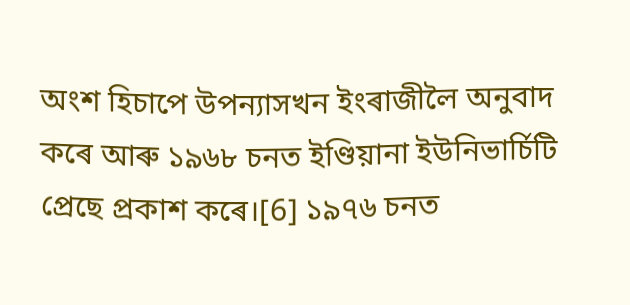অংশ হিচাপে উপন্যাসখন ইংৰাজীলৈ অনুবাদ কৰে আৰু ১৯৬৮ চনত ইণ্ডিয়ানা ইউনিভাৰ্চিটি প্ৰেছে প্ৰকাশ কৰে।[6] ১৯৭৬ চনত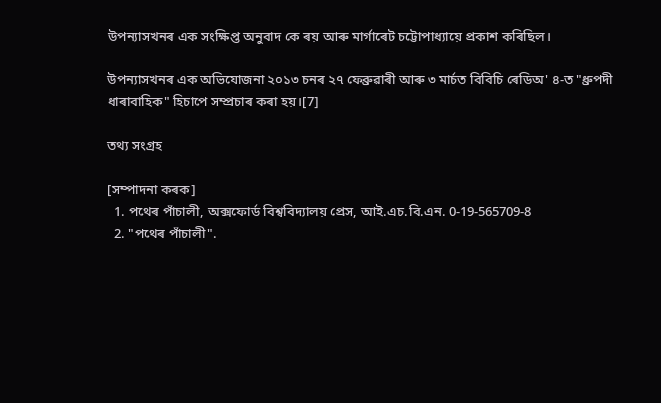উপন্যাসখনৰ এক সংক্ষিপ্ত অনুবাদ কে ৰয় আৰু মাৰ্গাৰেট চট্টোপাধ্যায়ে প্ৰকাশ কৰিছিল।

উপন্যাসখনৰ এক অভিযোজনা ২০১৩ চনৰ ২৭ ফেব্ৰুৱাৰী আৰু ৩ মাৰ্চত বিবিচি ৰেডিঅ' ৪-ত "ধ্ৰুপদী ধাৰাবাহিক" হিচাপে সম্প্ৰচাৰ কৰা হয়।[7]

তথ্য সংগ্ৰহ

[সম্পাদনা কৰক]
  1. পথেৰ পাঁচালী, অক্সফোৰ্ড বিশ্ববিদ্যালয় প্ৰেস, আই.এচ.বি.এন. 0-19-565709-8
  2. "পথেৰ পাঁচালী".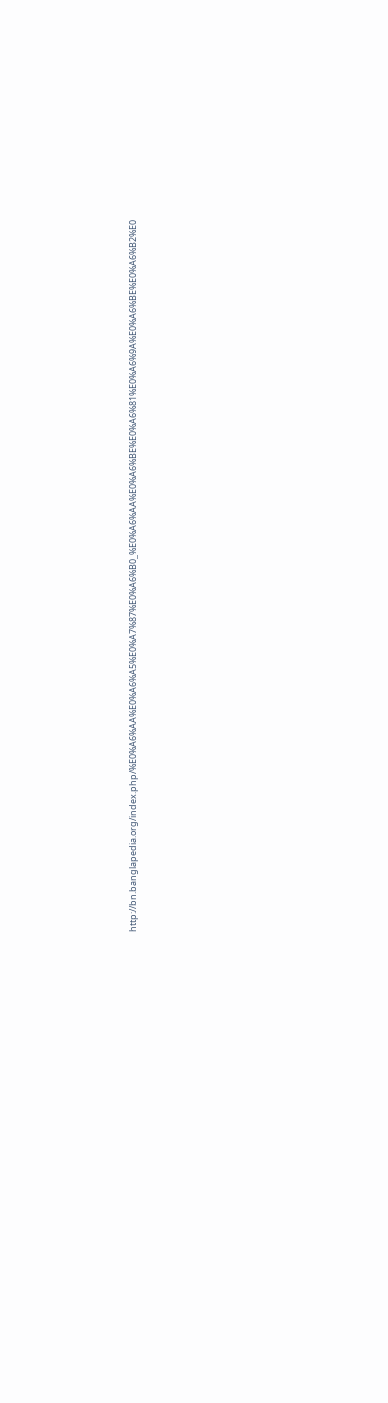http://bn.banglapedia.org/index.php/%E0%A6%AA%E0%A6%A5%E0%A7%87%E0%A6%B0_%E0%A6%AA%E0%A6%BE%E0%A6%81%E0%A6%9A%E0%A6%BE%E0%A6%B2%E0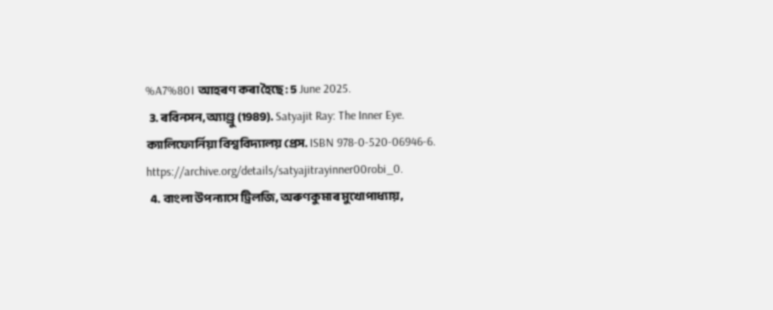%A7%80। আহৰণ কৰা হৈছে: 5 June 2025.
  3. ৰবিনসন, অ্যাণ্ড্ৰু (1989). Satyajit Ray: The Inner Eye. ক্যালিফোৰ্নিয়া বিশ্ববিদ্যালয় প্ৰেস. ISBN 978-0-520-06946-6. https://archive.org/details/satyajitrayinner00robi_0.
  4. বাংলা উপন্যাসে ট্ৰিলজি, অৰুণকুমাৰ মুখোপাধ্যায়,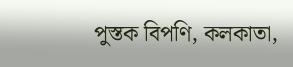পুস্তক বিপণি, কলকাতা,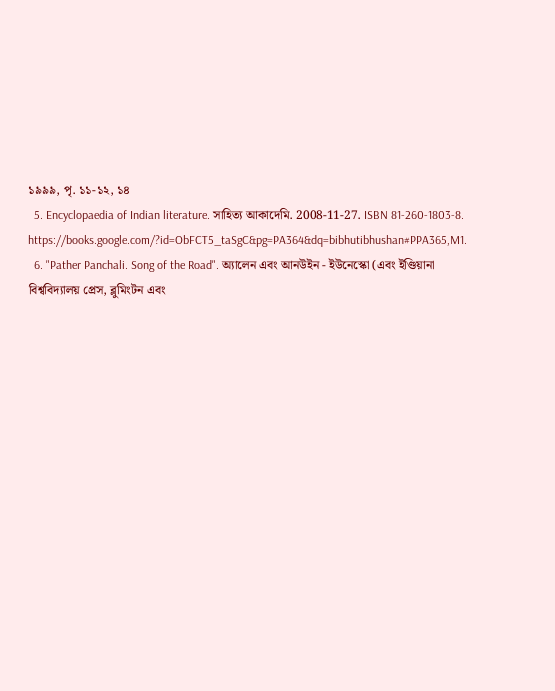১৯৯৯, পৃ. ১১-১২, ১৪
  5. Encyclopaedia of Indian literature. সাহিত্য আকাদেমি. 2008-11-27. ISBN 81-260-1803-8. https://books.google.com/?id=ObFCT5_taSgC&pg=PA364&dq=bibhutibhushan#PPA365,M1.
  6. "Pather Panchali. Song of the Road". অ্যালেন এবং আনউইন - ইউনেস্কো (এবং ইণ্ডিয়ানা বিশ্ববিদ্যালয় প্ৰেস, ব্লুমিংটন এবং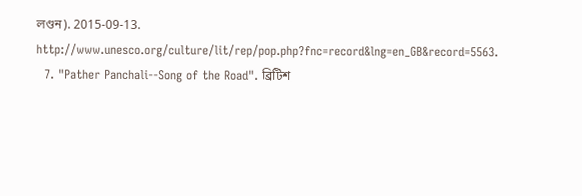লণ্ডন). 2015-09-13. http://www.unesco.org/culture/lit/rep/pop.php?fnc=record&lng=en_GB&record=5563.
  7. "Pather Panchali--Song of the Road". ব্ৰিটিশ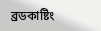ব্ৰডকাষ্টিং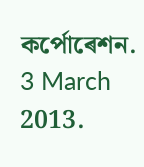কৰ্পোৰেশন. 3 March 2013.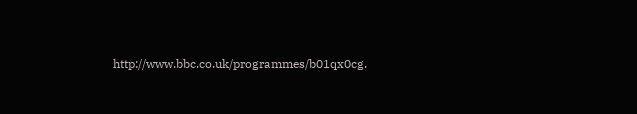http://www.bbc.co.uk/programmes/b01qx0cg.